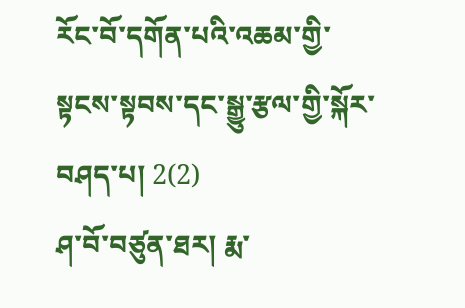རོང་བོ་དགོན་པའི་འཆམ་གྱི་སྟངས་སྟབས་དང་སྒྱུ་རྩལ་གྱི་སྐོར་བཤད་པ། 2(2)
ཤ་བོ་བཙུན་ཐར། རྨ་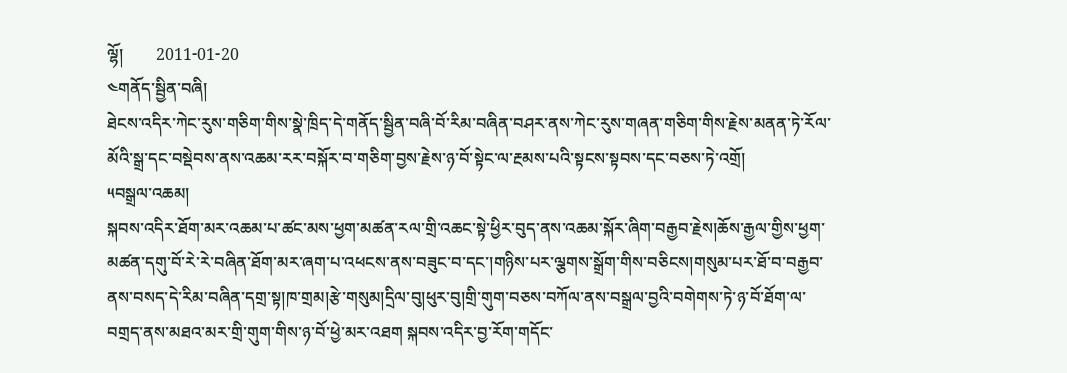ལྷོ།        2011-01-20
༤གནོད་སྦྱིན་བཞི།
ཐེངས་འདིར་ཀེང་རུས་གཅིག་གིས་སྣེ་ཁྲིད་དེ་གནོད་སྦྱིན་བཞི་བོ་རིམ་བཞིན་བཤར་ནས་ཀེང་རུས་གཞན་གཅིག་གིས་རྗེས་མནན་ཏེ་རོལ་མོའི་སྒྲ་དང་བསྡེབས་ནས་འཆམ་རར་བསྐོར་བ་གཅིག་བྱས་རྗེས་ཉ་བོ་སྟེང་ལ་རྔམས་པའི་སྟངས་སྟབས་དང་བཅས་ཏེ་འགྲོ།
༥བསྒྲལ་འཆམ།
སྐབས་འདིར་ཐོག་མར་འཆམ་པ་ཚང་མས་ཕྱག་མཚན་རལ་གྲི་འཆང་སྟེ་ཕྱིར་བུད་ནས་འཆམ་སྐོར་ཞིག་བརྒྱབ་རྗེས།ཆོས་རྒྱལ་གྱིས་ཕྱག་མཚན་དགུ་བོ་རེ་རེ་བཞིན་ཐོག་མར་ཞག་པ་འཕངས་ནས་བཟུང་བ་དང་།གཉིས་པར་ལྕགས་སྒྲོག་གིས་བཅིངས།གསུམ་པར་ཐོ་བ་བརྒྱབ་ནས་བསད་དེ་རིམ་བཞིན་དགྲ་སྟ།ཁ་གྲམ།རྩེ་གསུམ།དྲིལ་བུ།ཕུར་བུ།གྲི་གུག་བཅས་བཀོལ་ནས་བསྒྲལ་བྱའི་བགེགས་ཏེ་ཉ་བོ་ཐོག་ལ་བགྲད་ནས་མཐའ་མར་གྲི་གུག་གིས་ཉ་བོ་ཕྱེ་མར་འཐག སྐབས་འདིར་བྱ་རོག་གདོང་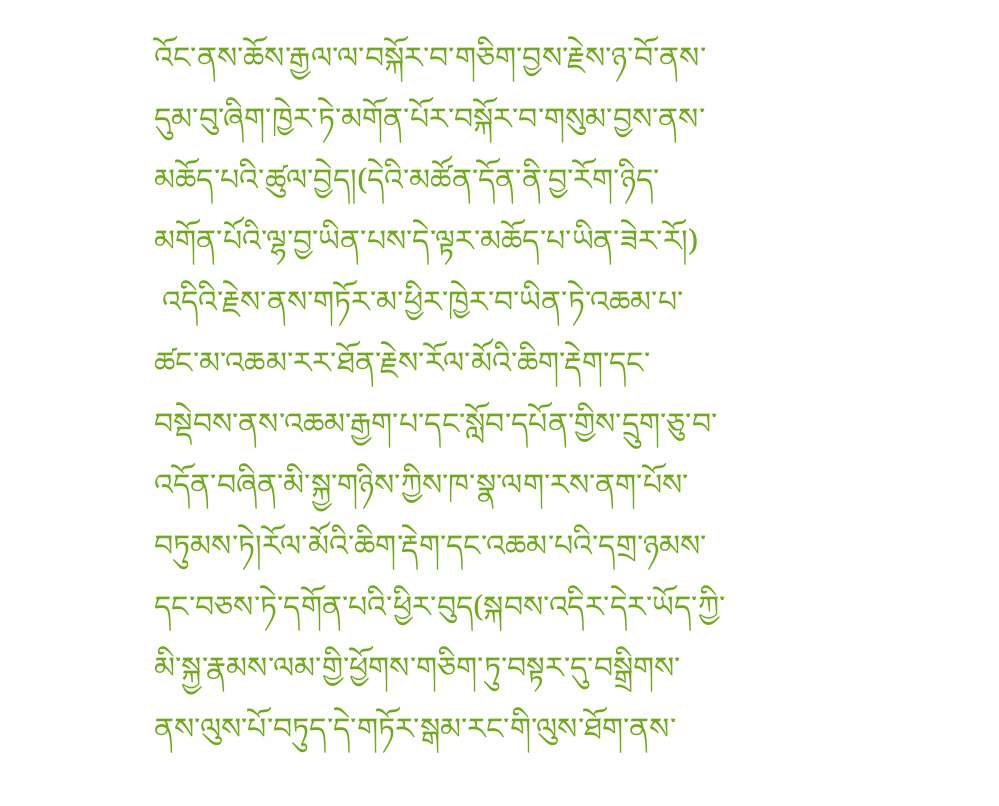འོང་ནས་ཆོས་རྒྱལ་ལ་བསྐོར་བ་གཅིག་བྱས་རྗེས་ཉ་བོ་ནས་དུམ་བུ་ཞིག་ཁྱེར་ཏེ་མགོན་པོར་བསྐོར་བ་གསུམ་བྱས་ནས་མཆོད་པའི་ཚུལ་བྱེད།(དེའི་མཚོན་དོན་ནི་བྱ་རོག་ཉིད་མགོན་པོའི་ལྷ་བྱ་ཡིན་པས་དེ་ལྟར་མཆོད་པ་ཡིན་ཟེར་རོ།)
 འདིའི་རྗེས་ནས་གཏོར་མ་ཕྱིར་ཁྱེར་བ་ཡིན་ཏེ་འཆམ་པ་ཚང་མ་འཆམ་རར་ཐོན་རྗེས་རོལ་མོའི་ཆིག་རྡེག་དང་བསྡེབས་ནས་འཆམ་རྒྱག་པ་དང་སློབ་དཔོན་གྱིས་དྲུག་ཅུ་བ་འདོན་བཞིན་མི་སྐྱ་གཉིས་ཀྱིས་ཁ་སྣ་ལག་རས་ནག་པོས་བཏུམས་ཏེ།རོལ་མོའི་ཆིག་རྡེག་དང་འཆམ་པའི་དགྲ་ཉམས་དང་བཅས་ཏེ་དགོན་པའི་ཕྱིར་བུད(སྐབས་འདིར་དེར་ཡོད་ཀྱི་མི་སྐྱ་རྣམས་ལམ་གྱི་ཕྱོགས་གཅིག་ཏུ་བསྟར་དུ་བསྒྲིགས་ནས་ལུས་པོ་བཏུད་དེ་གཏོར་སྒམ་རང་གི་ལུས་ཐོག་ནས་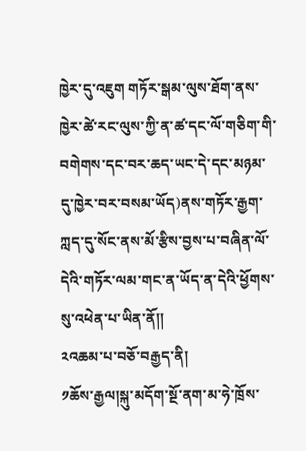ཁྱེར་དུ་འཇུག གཏོར་སྒམ་ལུས་ཐོག་ནས་ཁྱེར་ཚེ་རང་ལུས་ཀྱི་ན་ཚ་དང་ལོ་གཅིག་གི་བགེགས་དང་བར་ཆད་ཡང་དེ་དང་མཉམ་དུ་ཁྱེར་བར་བསམ་ཡོད)ནས་གཏོར་རྒྱག་ཀླད་དུ་སོང་ནས་མོ་རྩིས་བྱས་པ་བཞིན་ལོ་དེའི་གཏོར་ལམ་གང་ན་ཡོད་ན་དེའི་ཕྱོགས་སུ་འཕེན་པ་ཡིན་ནོ།།
༢འཆམ་པ་བཅོ་བརྒྱད་ནི།
༡ཆོས་རྒྱལ།སྐུ་མདོག་སྔོ་ནག་མ་ཧེ་ཁྲོས་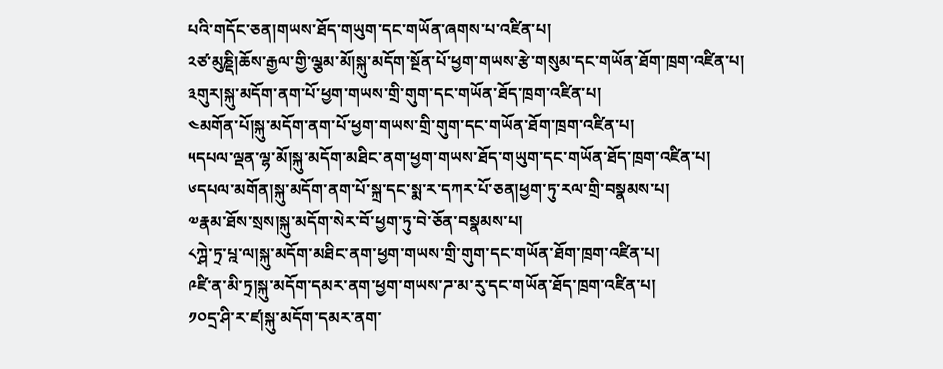པའི་གདོང་ཅན།གཡས་ཐོད་གཡུག་དང་གཡོན་ཞགས་པ་འཛིན་པ།
༢ཙ་མུཎྡི།ཆོས་རྒྱལ་གྱི་ལྕམ་མོ།སྐུ་མདོག་སྔོན་པོ་ཕྱག་གཡས་རྩེ་གསུམ་དང་གཡོན་ཐོག་ཁྲག་འཛིན་པ།
༣གུར།སྐུ་མདོག་ནག་པོ་ཕྱག་གཡས་གྲི་གུག་དང་གཡོན་ཐོད་ཁྲག་འཛིན་པ།
༤མགོན་པོ།སྐུ་མདོག་ནག་པོ་ཕྱག་གཡས་གྲི་གུག་དང་གཡོན་ཐོག་ཁྲག་འཛིན་པ།
༥དཔལ་ལྡན་ལྷ་མོ།སྐུ་མདོག་མཐིང་ནག་ཕྱག་གཡས་ཐོད་གཡུག་དང་གཡོན་ཐོད་ཁྲག་འཛིན་པ།
༦དཔལ་མགོན།སྐུ་མདོག་ནག་པོ་སྐྲ་དང་སྨ་ར་དཀར་པོ་ཅན།ཕྱག་ཏུ་རལ་གྲི་བསྣམས་པ།
༧རྣམ་ཐོས་སྲས།སྐུ་མདོག་སེར་བོ་ཕྱག་ཏུ་བེ་ཅོན་བསྣམས་པ།
༨ཀྴེ་ཏྲ་པྰ་ལ།སྐུ་མདོག་མཐིང་ནག་ཕྱག་གཡས་གྲི་གུག་དང་གཡོན་ཐོག་ཁྲག་འཛིན་པ།
༩ཛི་ན་མི་ཏྲ།སྐུ་མདོག་དམར་ནག་ཕྱག་གཡས་ཌ་མ་རུ་དང་གཡོན་ཐོད་ཁྲག་འཛིན་པ།
༡༠དྲ་ཤི་ར་ཛ།སྐུ་མདོག་དམར་ནག་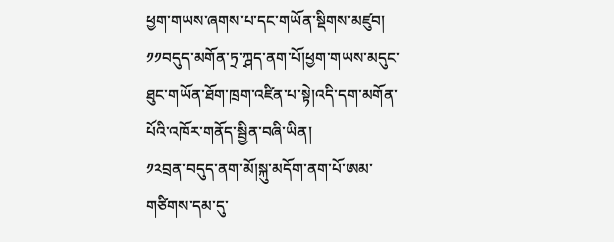ཕྱག་གཡས་ཞགས་པ་དང་གཡོན་སྡིགས་མཛུབ།
༡༡བདུད་མགོན་ཏྲ་ཀྴད་ནག་པོ།ཕྱག་གཡས་མདུང་ཐུང་གཡོན་ཐོག་ཁྲག་འཛིན་པ་སྟེ།འདི་དག་མགོན་པོའི་འཁོར་གནོད་སྦྱིན་བཞི་ཡིན།
༡༢བྲན་བདུད་ནག་མོ།སྐུ་མདོག་ནག་པོ་ཨམ་གཙིགས་དམ་དུ་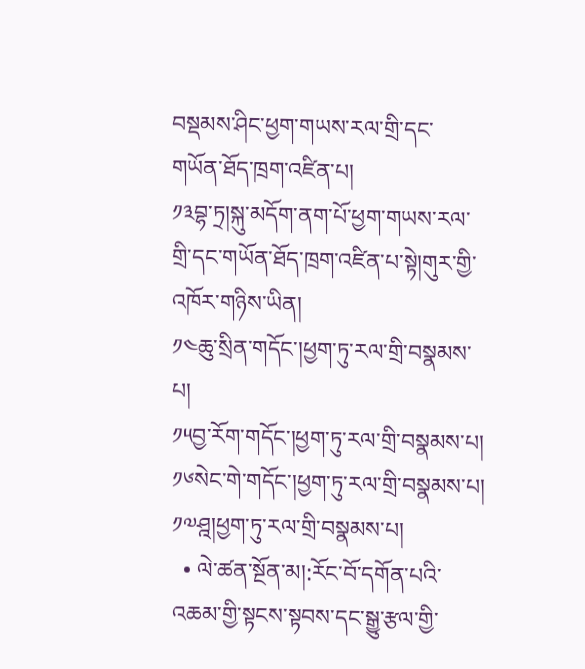བསྡམས་ཤིང་ཕྱག་གཡས་རལ་གྲི་དང་གཡོན་ཐོད་ཁྲག་འཛིན་པ།
༡༣བྷ་ཏྲ།སྐུ་མདོག་ནག་པོ་ཕྱག་གཡས་རལ་གྲི་དང་གཡོན་ཐོད་ཁྲག་འཛིན་པ་སྟེ།གུར་གྱི་འཁོར་གཉིས་ཡིན།
༡༤ཆུ་སྲིན་གདོང་།ཕྱག་ཏུ་རལ་གྲི་བསྣམས་པ།
༡༥བྱ་རོག་གདོང་།ཕྱག་ཏུ་རལ་གྲི་བསྣམས་པ།
༡༦སེང་གེ་གདོང་།ཕྱག་ཏུ་རལ་གྲི་བསྣམས་པ།
༡༧ཤྰ།ཕྱག་ཏུ་རལ་གྲི་བསྣམས་པ།
  • ལེ་ཚན་སྔོན་མ།:རོང་བོ་དགོན་པའི་འཆམ་གྱི་སྟངས་སྟབས་དང་སྒྱུ་རྩལ་གྱི་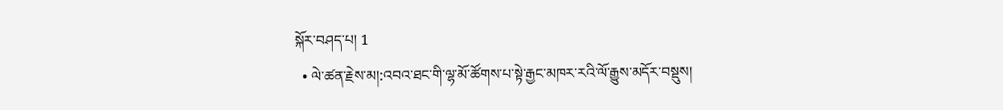སྐོར་བཤད་པ། 1
  • ལེ་ཚན་རྗེས་མ།:འབའ་ཐང་གི་ལྷ་མོ་ཚོགས་པ་སྟེ་རྒྱང་མཁར་རའི་ལོ་རྒྱུས་མདོར་བསྡུས།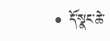• དོ་སྣང་ཆེ་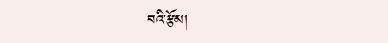བའི་རྩོམ།